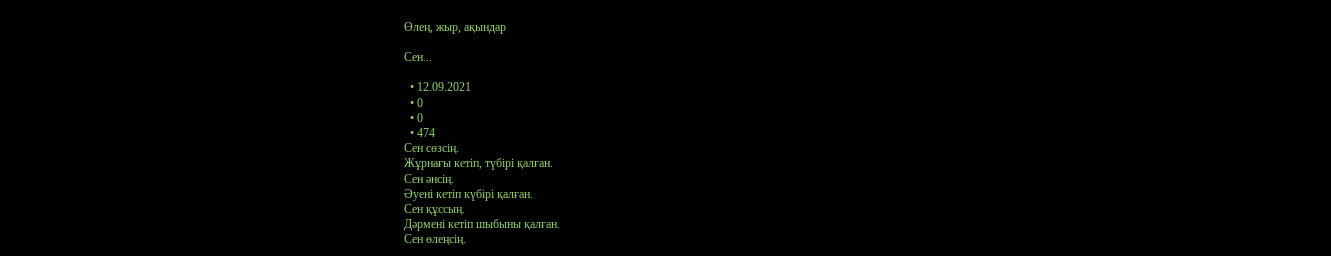Өлең, жыр, ақындар

Сен...

  • 12.09.2021
  • 0
  • 0
  • 474
Сен сөзсің.
Жұрнағы кетіп, түбірі қалған.
Сен әнсің.
Әуені кетіп күбірі қалған.
Сен құссың.
Дәрмені кетіп шыбыны қалған.
Сен өлеңсің.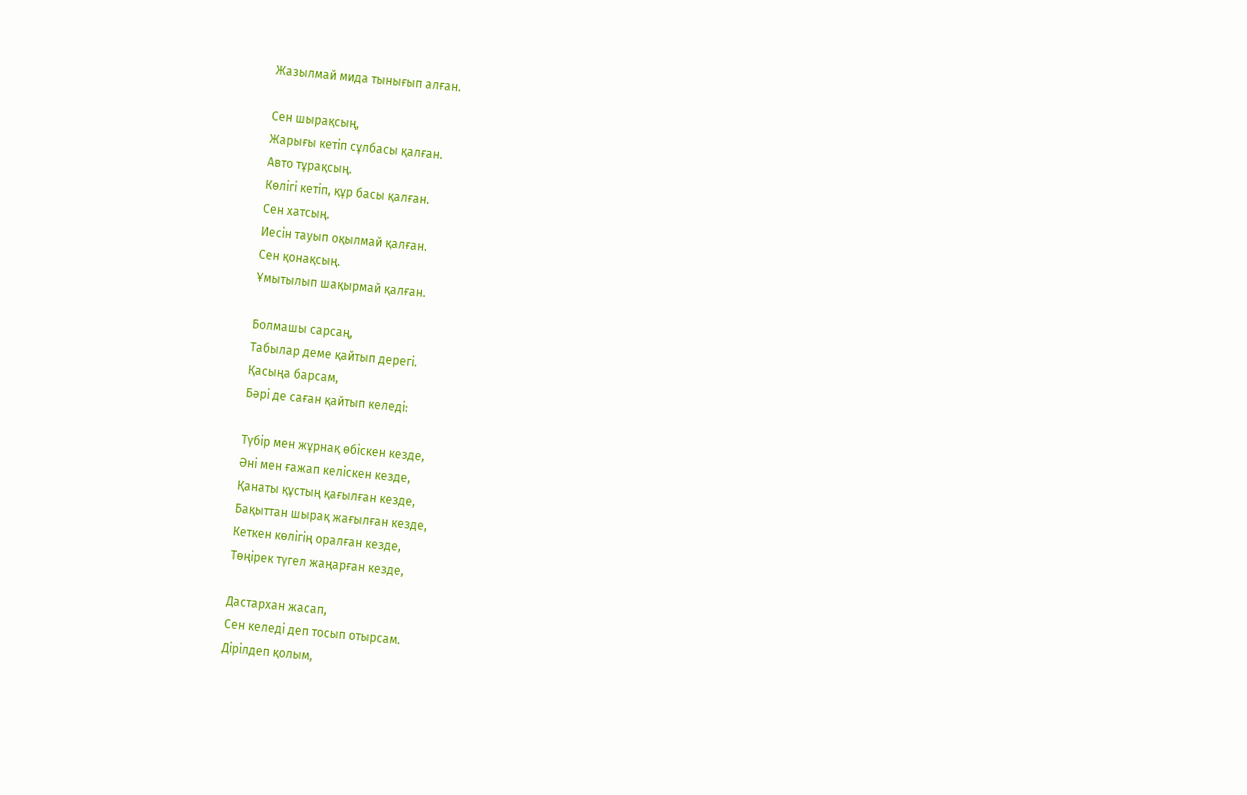Жазылмай мида тынығып алған.

Сен шырақсың,
Жарығы кетіп сұлбасы қалған.
Авто тұрақсың.
Көлігі кетіп, құр басы қалған.
Сен хатсың.
Иесін тауып оқылмай қалған.
Сен қонақсың.
Ұмытылып шақырмай қалған.

Болмашы сарсаң,
Табылар деме қайтып дерегі.
Қасыңа барсам,
Бәрі де саған қайтып келеді:

Түбір мен жұрнақ өбіскен кезде,
Әні мен ғажап келіскен кезде,
Қанаты құстың қағылған кезде,
Бақыттан шырақ жағылған кезде,
Кеткен көлігің оралған кезде,
Төңірек түгел жаңарған кезде,

Дастархан жасап,
Сен келеді деп тосып отырсам.
Дірілдеп қолым,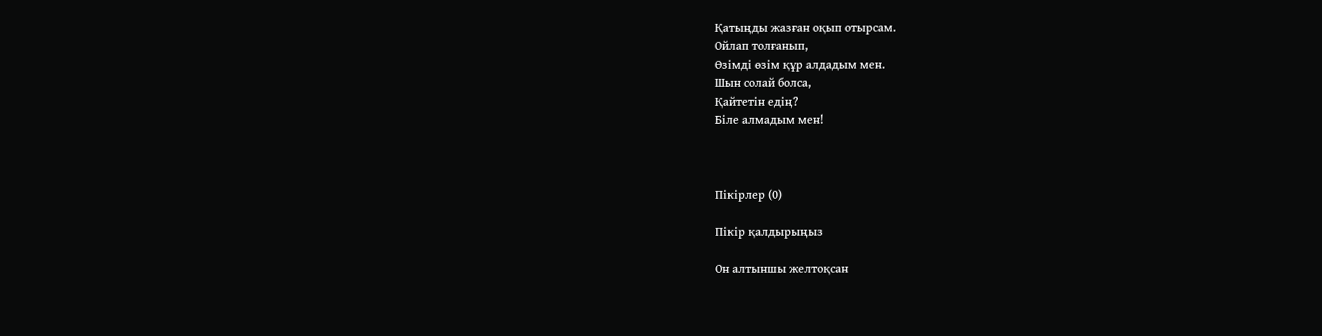Қатыңды жазған оқып отырсам.
Ойлап толғанып,
Өзімді өзім құр алдадым мен.
Шын солай болса,
Қайтетін едің?
Біле алмадым мен!



Пікірлер (0)

Пікір қалдырыңыз

Он алтыншы желтоқсан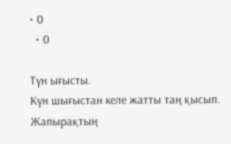• 0
  • 0

Түн ығысты.
Күн шығыстан келе жатты таң қысып.
Жапырақтың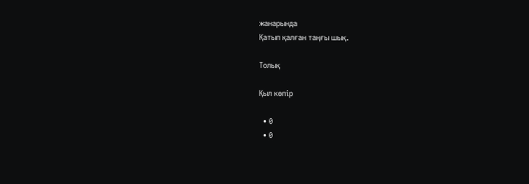жанарында
Қатып қалған таңғы шық.

Толық

Қыл көпір

  • 0
  • 0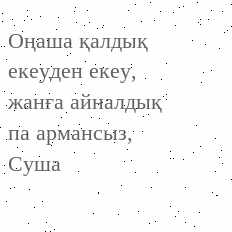Оңаша қалдық екеуден екеу, жанға айналдық па армансыз,
Суша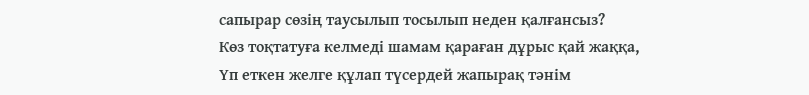сапырар сөзің таусылып тосылып неден қалғансыз?
Көз тоқтатуға келмеді шамам қараған дұрыс қай жаққа,
Үп еткен желге құлап түсердей жапырақ тәнім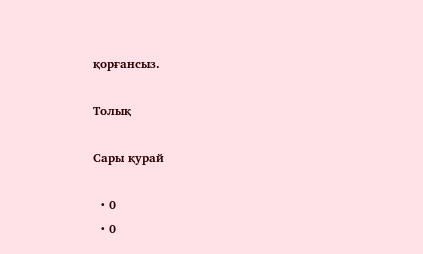қорғансыз.

Толық

Сары қурай

  • 0
  • 0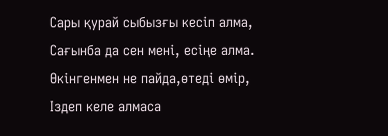Сары қурай сыбызғы кесіп алма,
Сағынба да сен мені, есіңе алма.
Өкінгенмен не пайда,өтеді өмір,
Іздеп келе алмаса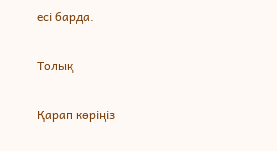есі барда.

Толық

Қарап көріңіз